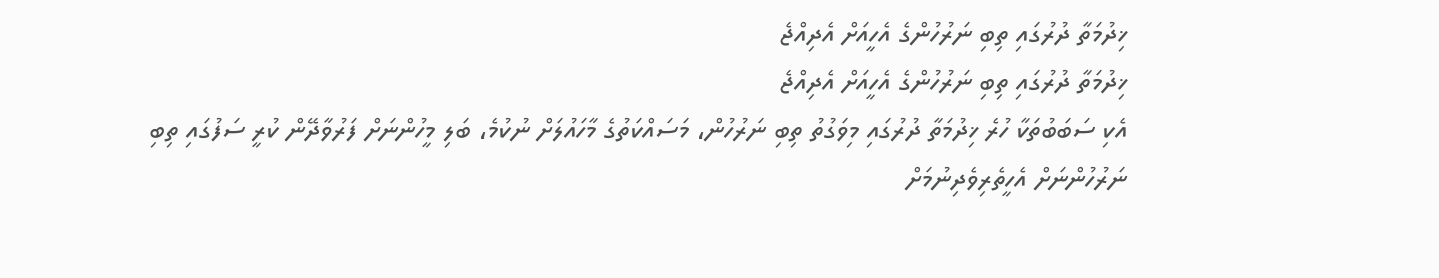ޚިދުމަތާ ދުރުގައި ތިބި ނަރުހުންގެ އެހީއަށް އެދިއްޖެ
ޚިދުމަތާ ދުރުގައި ތިބި ނަރުހުންގެ އެހީއަށް އެދިއްޖެ
އެކި ސަބަބުތަކާ ހުރެ ޚިދުމަތާ ދުރުގައި މިވަގުތު ތިބި ނަރުހުން، މަސައްކަތުގެ މާހައުލަށް ނުކުމެ، ބަލި މީހުންނަށް ފަރުވާދޭން ކުރީ ސަފުގައި ތިބި ނަރުހުންނަށް އެހީތެރިވެދިނުމަށް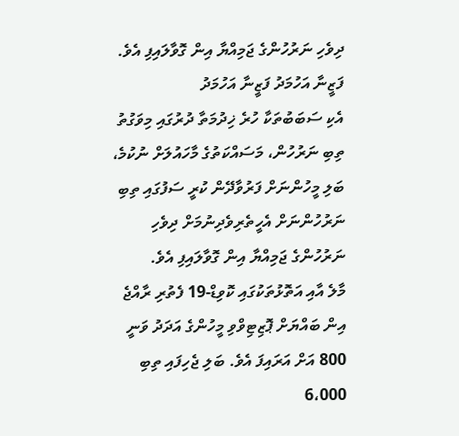ދިވެހި ނަރުހުންގެ ޖަމިއްޔާ އިން ގޮވާލައިފި އެވެ.
ފަޒީނާ އަހުމަދު ފަޒީނާ އަހުމަދު
އެކި ސަބަބުތަކާ ހުރެ ޚިދުމަތާ ދުރުގައި މިވަގުތު ތިބި ނަރުހުން، މަސައްކަތުގެ މާހައުލަށް ނުކުމެ، ބަލި މީހުންނަށް ފަރުވާދޭން ކުރީ ސަފުގައި ތިބި ނަރުހުންނަށް އެހީތެރިވެދިނުމަށް ދިވެހި ނަރުހުންގެ ޖަމިއްޔާ އިން ގޮވާލައިފި އެވެ.
މާލެ އާއި އަތޮޅުތަކުގައި ކޮވިޑް-19 ފެތުރި ރާއްޖެ އިން ބައްޔަށް ޕޮޒިޓިވްވި މީހުންގެ އަދަދު ވަނީ 800 އަށް އަރައިފަ އެވެ. ބަލި ޖެހިފައި ތިބި 6،000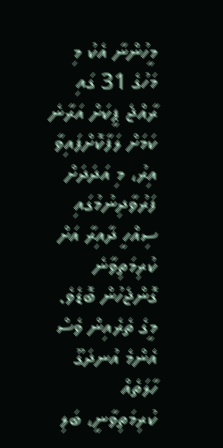މީހުންނާ އެކު މި މަހުގެ 31 ގައި ރާއްޖެ ޕީކަށް އަރާނެ ކަމަށް ލަފާކޮށްފައިވާ އިރު، މި އަދަދަށް ފަރުވާދިނުމުގައި ސިއްހީ ދާއިރާ އަށް ކުރިމަތިވާނެ ގޮންޖެހުން ބޮޑެވެ.
މީގެ ތެރެއިން ވެސް އެންމެ އުނދަގޫ ހާލަތެއް ކުރިމަތިވާނީ، ބަލި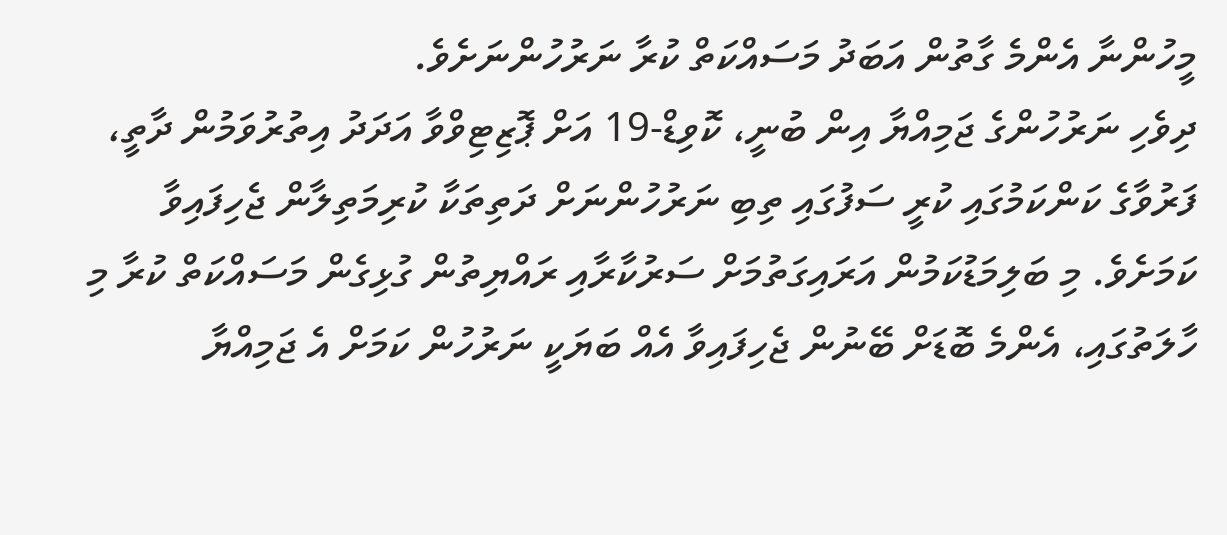މީހުންނާ އެންމެ ގާތުން އަބަދު މަސައްކަތް ކުރާ ނަރުހުންނަށެވެ.
ދިވެހި ނަރުހުންގެ ޖަމިއްޔާ އިން ބުނީ، ކޮވިޑް-19 އަށް ޕޮޒިޓިވްވާ އަދަދު އިތުރުވަމުން ދާތީ، ފަރުވާގެ ކަންކަމުގައި ކުރީ ސަފުގައި ތިބި ނަރުހުންނަށް ދަތިތަކާ ކުރިމަތިލާން ޖެހިފައިވާ ކަމަށެވެ. މި ބަލިމަޑުކަމުން އަރައިގަތުމަށް ސަރުކާރާއި ރައްޔިތުން ގުޅިގެން މަސައްކަތް ކުރާ މި ހާލަތުގައި، އެންމެ ބޮޑަށް ބޭނުން ޖެހިފައިވާ އެއް ބަޔަކީ ނަރުހުން ކަމަށް އެ ޖަމިއްޔާ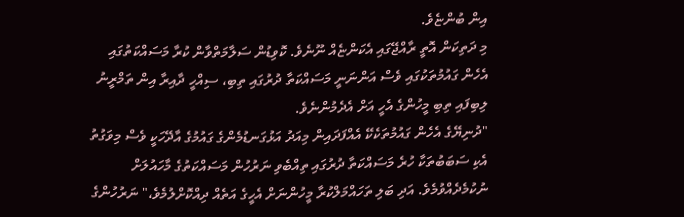އިން ބުންޏެވެ.
މި ދަތިކަން އޮތީ ރާއްޖޭގައި އެކަންޏެއް ނޫނެވެ. ކޮވިޑުން ސަލާމަތްވާން ކުރާ މަސައްކަތުގައި އެހެން ގައުމުތަކުގައި ވެސް އަންނަނީ މަސައްކަތާ ދުރުގައި ތިބި، ސިއްހީ ދާއިރާ އިން ތަމްރީނު ލިބިފައި ތިބި މީހުންގެ އެހީ އަށް އެދެމުންނެވެ.
"ދުނިޔޭގެ އެހެން ގައުމުތަކެކޭ އެއްފަދައިން މިއަދު އަޅުގަނޑުމެންގެ ގައުމުގެ އާދޭހަކީ ވެސް މިވަގުތު އެކި ސަބަބުތަކާ ހުރެ މަސައްކަތާ ދުރުގައި ތިއްބެވި ނަރުހުން މަސައްކަތުގެ މާހައުލަށް ނުކުމެދެއްވުމެވެ. އަދި ބަލި ތަހައްމަލްކުރާ މީހުންނަށް އެހީގެ އަތެއް ދިއްކޮށްލުމެވެ،" ނަރުހުންގެ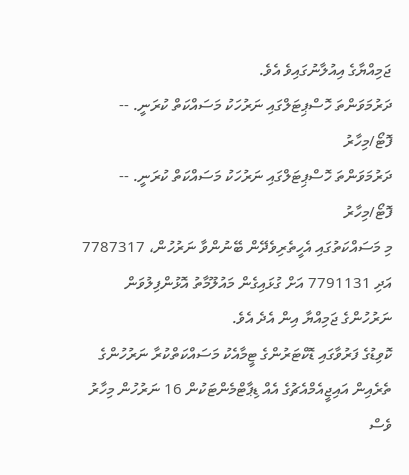ޖަމިއްޔާގެ އިއުލާނުގައިވެ އެވެ.
ދަރުމަވަންތަ ހޮސްޕިޓަލްގައި ނަރުހަކު މަސައްކަތް ކުރަނީ. -- ފޮޓޯ/މިހާރު
ދަރުމަވަންތަ ހޮސްޕިޓަލްގައި ނަރުހަކު މަސައްކަތް ކުރަނީ. -- ފޮޓޯ/މިހާރު
މި މަސައްކަތުގައި އެހީތެރިވެދޭން ބޭނުންވާ ނަރުހުން، 7787317 އަދި 7791131 އަށް ގުޅައިގެން މައުލޫމާތު އޮޅުންފިލުވަން ނަރުހުންގެ ޖަމިއްޔާ އިން އެދެ އެވެ.
ކޮވިޑުގެ ފަރުވާގައި ޑޮކްޓަރުންގެ ޓީމާއެކު މަސައްކަތްކުރާ ނަރުހުންގެ ތެރެއިން އައިޖީއެމްއެޗުގެ އެއް ޑިޕާޓްމެންޓަކުން 16 ނަރުހުން މިހާރު ވެސް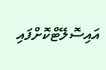އައިސޮލޭޓްކޮށްފައި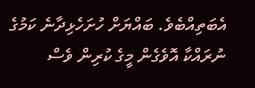އެބަތިއްބެވެ. ބައްޔަށް ހުށަހެޅިދާނެ ކަމުގެ ނުރައްކާ އޮވެގެން މީގެ ކުރިން ވެސް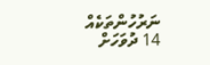ނަރުހުންތަކެއް 14 ދުވަހަށް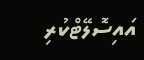އައިސޮލޭޓްކުރި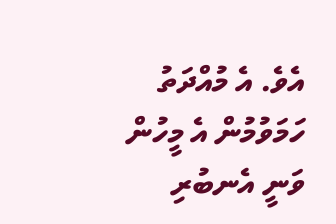އެވެ. އެ މުއްދަތު ހަމަވުމުން އެ މީހުން ވަނީ އެނބުރި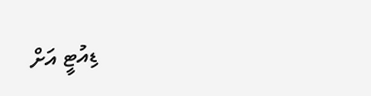ޑިއުޓީ އަށް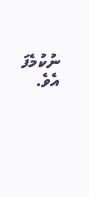ނުކުމެފަ އެވެ.